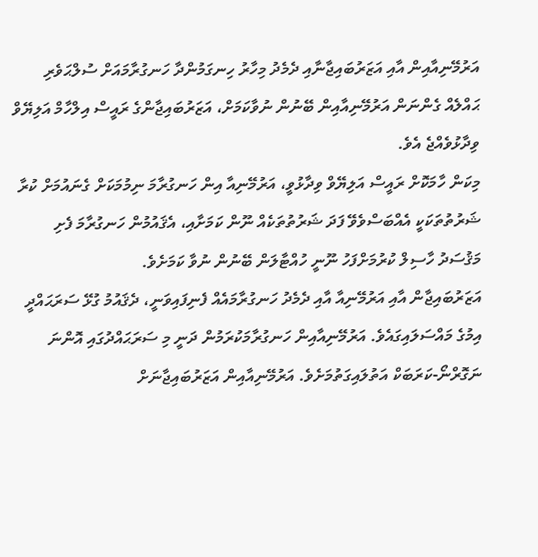އަރުމޭނިއާއިން އާއި އަޒަރުބައިޖާނާއި ދެމެދު މިހާރު ހިނގަމުންދާ ހަނގުރާމައަށް ސުލްޙަވެރި ޙައްލެއް ގެންނަން އަރުމޭނިއާއިން ބޭނުން ނުވާކަމަށް، އަޒަރުބައިޖާންގެ ރައީސް އިލްހާމް އަލިޔޭވް ވިދާޅުވެއްޖެ އެވެ.
މިކަން ހާމަކޮށް ރައީސް އަލިޔޭވް ވިދާޅުވީ، އަރުމޭނިއާ އިން ހަނގުރާމަ ނިމުމަކަށް ގެނައުމަށް ކުރާ ޝަރުތުތަކަކީ އެއްބަސްވެވޭ ފަދަ ޝަރުތުތަކެއް ނޫން ކަމަށާއި، އެޤައުމުން ހަނގުރާމަ ފެށި މަޤުސަދު ހާސިލް ކުރުމަށްފަހު ނޫނީ ހުއްޓާލަން ބޭނުން ނުވާ ކަމަށެވެ.
އަޒަރުބައިޖާން އާއި އަރުމޭނިއާ އާއި ދެމެދު ހަނގުރާމައެއް ފެނިފައިވަނީ، ދެޤައުމު ގުޅޭ ސަރަޙައްދީ އިމުގެ މައްސަލައިގައެވެ. އަރުމޭނިއާއިން ހަނގުރާމަކުރަމުން ދަނީ މި ސަރަޙައްދުގައި އޮންނަ ނަގޮރްނޯ-ކަރަބަކް އަތުލައިގަތުމަށެވެ. އަރުމޭނިއާއިން އަޒަރުބައިޖާނަށް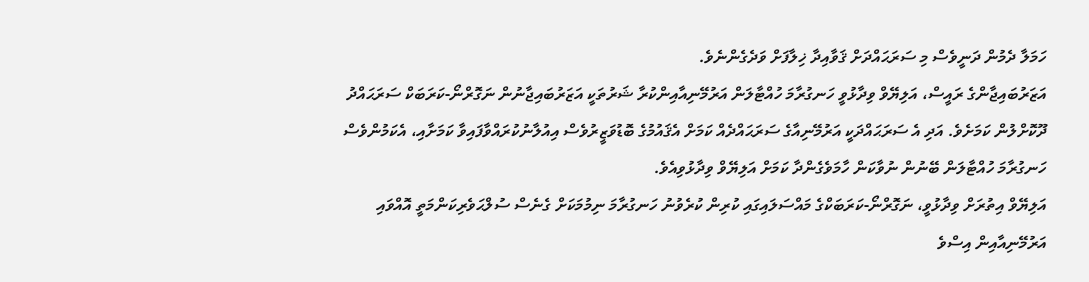ހަމަލާ ދެމުން ދަނީވެސް މި ސަރަޙައްދަށް ޤަވާއިދާ ޚިލާފަށް ވަދެގެންނެވެ.
އަޒަރުބައިޖާންގެ ރައީސް، އަލިޔޭވް ވިދާޅުވީ ހަނގުރާމަ ހުއްޓާލަން އަރުމޭނިއާއިންކުރާ ޝަރުތަކީ އަޒަރުބައިޖާނުން ނަގޮރްނޯ-ކަރަބަކް ސަރަޙައްދު ދޫކޮށްލުން ކަމަށެވެ. އަދި އެ ސަރަޙައްދަކީ އަރުމޭނިއާގެ ސަރަޙައްދެއް ކަމަށް އެޤައުމުގެ ބޮޑުވަޒީރުވެސް އިއުލާނުކުރައްވާފައިވާ ކަމަށާއި، އެކަމުންވެސް ހަނގުރާމަ ހުއްޓާލަން ބޭނުން ނުވާކަން ހާމަވެގެންދާ ކަމަށް އަލިޔޭވް ވިދާޅުވިއެވެ.
އަލިޔޭވް އިތުރަށް ވިދާޅުވީ، ނަގޮރްނޯ-ކަރަބަކްގެ މައްސަލައިގައި ކުރިން ކުރެވުނު ހަނގުރާމަ ނިމުމަކަށް ގެނެސް ސުލްޙަވެރިކަންމަތީ އޮއްވައި އަރުމޭނިއާއިން އިސްވެ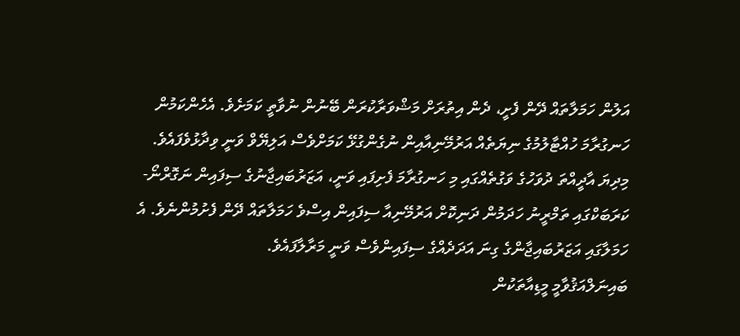އަލުން ހަމަލާތައް ދޭން ފެށީ، ދެން އިތުރަށް މަޝްވަރާކުރަން ބޭނުން ނުވާތީ ކަމަށެވެ. އެހެންކަމުން ހަނގުރާމަ ހުއްޓާލުމުގެ ނިޔަތެއް އަރުމޭނިއާއިން ނުގެންގުޅޭ ކަމަށްވެސް އަލިޔޭވް ވަނީ ވިދާޅުވެފައެވެ.
މިދިޔަ އާދީއްތަ ދުވަހުގެ ވަގުތެއްގައި މި ހަނގުރާމަ ފެށިފައި ވަނީ، އަޒަރުބައިޖާނުގެ ސިފައިން ނަގޮރްނޯ-ކަރަބަކްގައި ތަމްރީނު ހަދަމުން ދަނިކޮށް އަރުމޭނިއާ ސިފައިން އިސްވެ ހަމަލާތައް ދޭން ފެށުމުންނެވެ. އެ ހަމަލާގައި އަޒަރުބައިޖާންގެ ގިނަ އަދަދެއްގެ ސިފައިންވެސް ވަނީ މަރާލާފައެވެ.
ބައިނަލްއަޤުވާމީ މީޑިއާތަކުން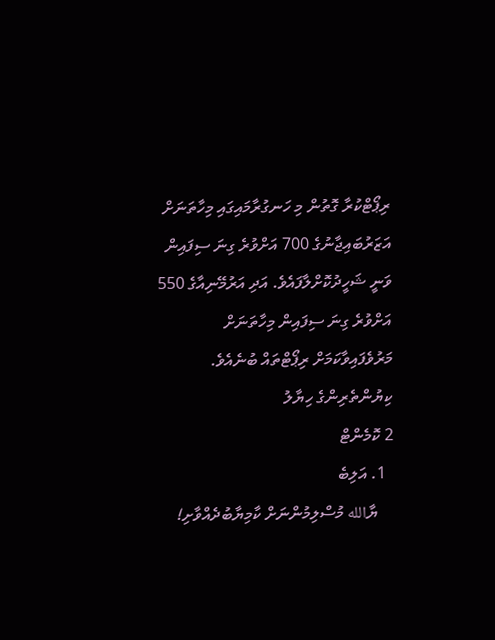ރިޕޯޓްކުރާ ގޮތުން މި ހަނގުރާމައިގައި މިހާތަނަށް އަޒަރުބައިޖާނުގެ 700 އަށްވުރެ ގިނަ ސިފައިން ވަނީ ޝަހީދުކޮށްލާފައެވެ. އަދި އަރުމޭނިއާގެ 550 އަށްވުރެ ގިނަ ސިފައިން މިހާތަނަށް މަރުވެފައިވާކަމަށް ރިޕޯޓްތައް ބުނެއެވެ.
ކިޔުންތެރިންގެ ހިޔާލު
2 ކޮމެންޓް
  1. އަލިބެ
    ޔާالله މުސްލިމުންނަށް ކާމިޔާބުދެއްވާށި!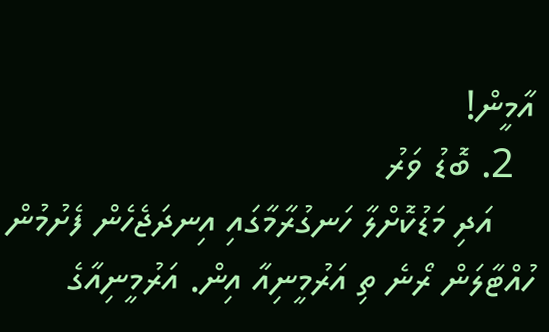އާމީން!
  2. ބޮޑު ވަރު
    އަދި މަޑުކޮށްލާ ހަނގުރާމާގައި އިނދަޖެހެން ފެށުމުން ހުއްޓާލަން ރޯނެ ތި އަރުމީނިއާ އިން. އަރުމީނިއާގެ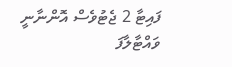ފައިޓާ 2 ޖެޓުވެސް އޮންނާނީ ވައްޓާލާފަ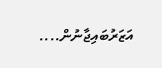އަޒަރުބައިޖާނުން....